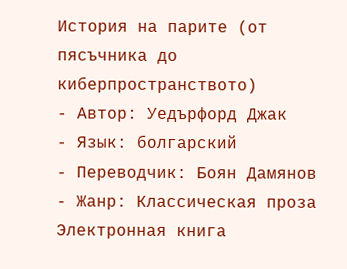История на парите (от пясъчника до киберпространството)
- Автор: Уедърфорд Джак
- Язык: болгарский
- Переводчик: Боян Дамянов
- Жанр: Классическая проза
Электронная книга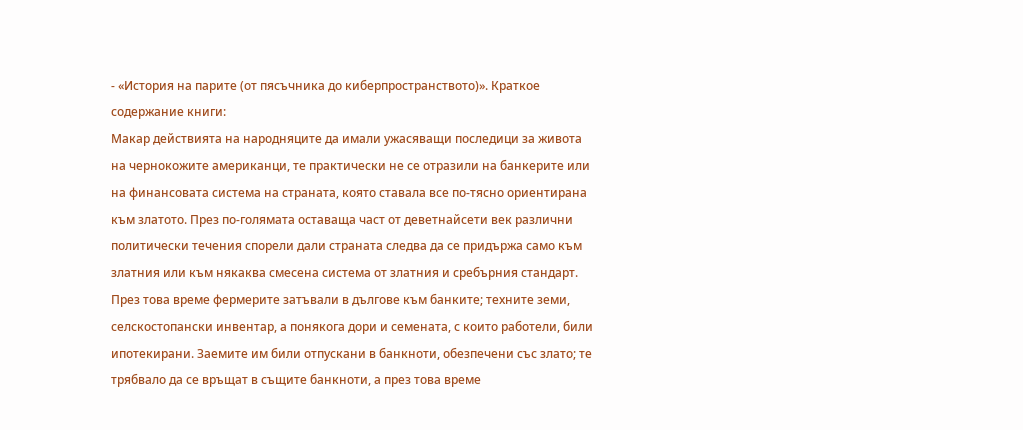- «История на парите (от пясъчника до киберпространството)». Краткое содержание книги:
Макар действията на народняците да имали ужасяващи последици за живота на чернокожите американци, те практически не се отразили на банкерите или на финансовата система на страната, която ставала все по-тясно ориентирана към златото. През по-голямата оставаща част от деветнайсети век различни политически течения спорели дали страната следва да се придържа само към златния или към някаква смесена система от златния и сребърния стандарт. През това време фермерите затъвали в дългове към банките; техните земи, селскостопански инвентар, а понякога дори и семената, с които работели, били ипотекирани. Заемите им били отпускани в банкноти, обезпечени със злато; те трябвало да се връщат в същите банкноти, а през това време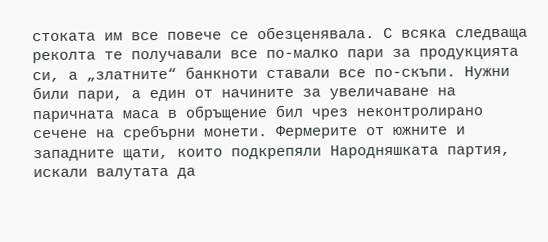стоката им все повече се обезценявала. С всяка следваща реколта те получавали все по-малко пари за продукцията си, а „златните“ банкноти ставали все по-скъпи. Нужни били пари, а един от начините за увеличаване на паричната маса в обръщение бил чрез неконтролирано сечене на сребърни монети. Фермерите от южните и западните щати, които подкрепяли Народняшката партия, искали валутата да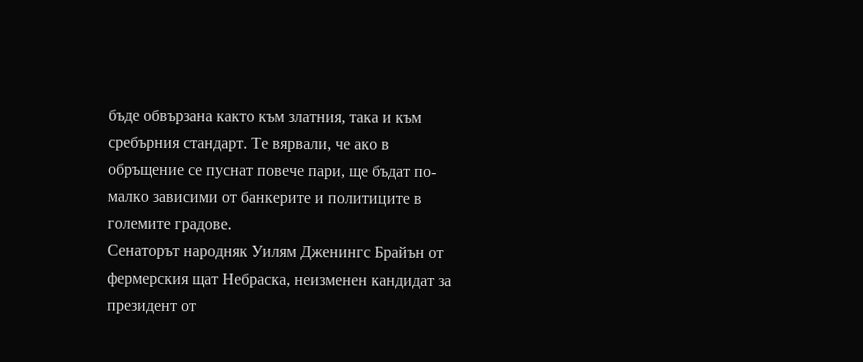бъде обвързана както към златния, така и към сребърния стандарт. Те вярвали, че ако в обръщение се пуснат повече пари, ще бъдат по-малко зависими от банкерите и политиците в големите градове.
Сенаторът народняк Уилям Дженингс Брайън от фермерския щат Небраска, неизменен кандидат за президент от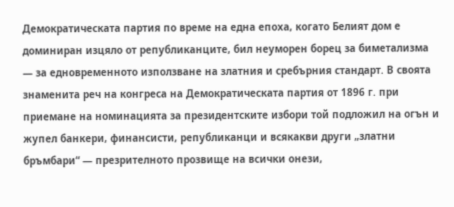Демократическата партия по време на една епоха, когато Белият дом е доминиран изцяло от републиканците, бил неуморен борец за биметализма — за едновременното използване на златния и сребърния стандарт. В своята знаменита реч на конгреса на Демократическата партия от 1896 г. при приемане на номинацията за президентските избори той подложил на огън и жупел банкери, финансисти, републиканци и всякакви други „златни бръмбари“ — презрителното прозвище на всички онези,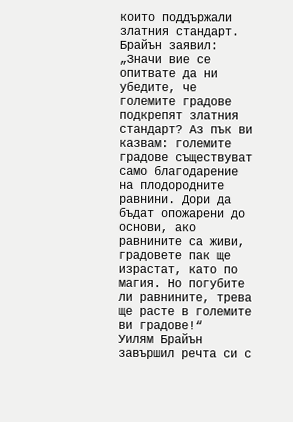които поддържали златния стандарт. Брайън заявил:
„Значи вие се опитвате да ни убедите, че големите градове подкрепят златния стандарт? Аз пък ви казвам: големите градове съществуват само благодарение на плодородните равнини. Дори да бъдат опожарени до основи, ако равнините са живи, градовете пак ще израстат, като по магия. Но погубите ли равнините, трева ще расте в големите ви градове!“
Уилям Брайън завършил речта си с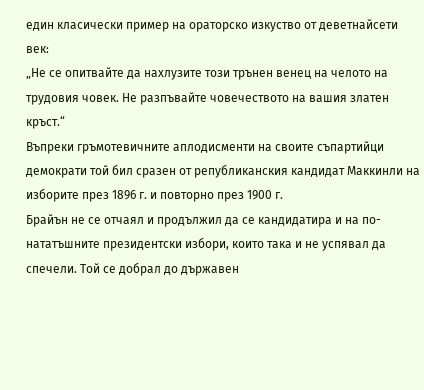един класически пример на ораторско изкуство от деветнайсети век:
„Не се опитвайте да нахлузите този трънен венец на челото на трудовия човек. Не разпъвайте човечеството на вашия златен кръст.“
Въпреки гръмотевичните аплодисменти на своите съпартийци демократи той бил сразен от републиканския кандидат Маккинли на изборите през 1896 г. и повторно през 1900 г.
Брайън не се отчаял и продължил да се кандидатира и на по-нататъшните президентски избори, които така и не успявал да спечели. Той се добрал до държавен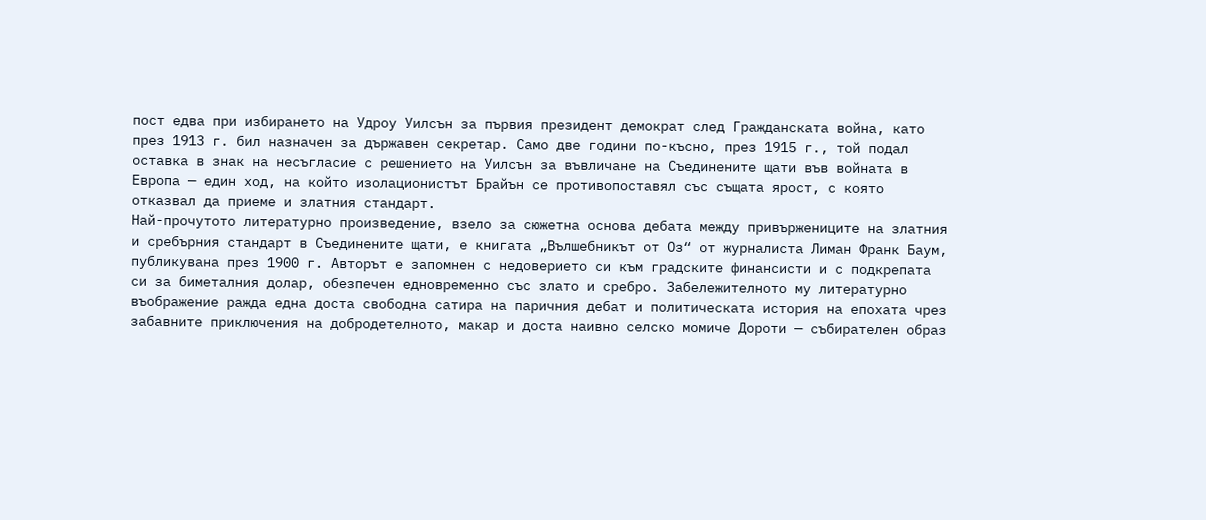пост едва при избирането на Удроу Уилсън за първия президент демократ след Гражданската война, като през 1913 г. бил назначен за държавен секретар. Само две години по-късно, през 1915 г., той подал оставка в знак на несъгласие с решението на Уилсън за въвличане на Съединените щати във войната в Европа — един ход, на който изолационистът Брайън се противопоставял със същата ярост, с която отказвал да приеме и златния стандарт.
Най-прочутото литературно произведение, взело за сюжетна основа дебата между привържениците на златния и сребърния стандарт в Съединените щати, е книгата „Вълшебникът от Оз“ от журналиста Лиман Франк Баум, публикувана през 1900 г. Авторът е запомнен с недоверието си към градските финансисти и с подкрепата си за биметалния долар, обезпечен едновременно със злато и сребро. Забележителното му литературно въображение ражда една доста свободна сатира на паричния дебат и политическата история на епохата чрез забавните приключения на добродетелното, макар и доста наивно селско момиче Дороти — събирателен образ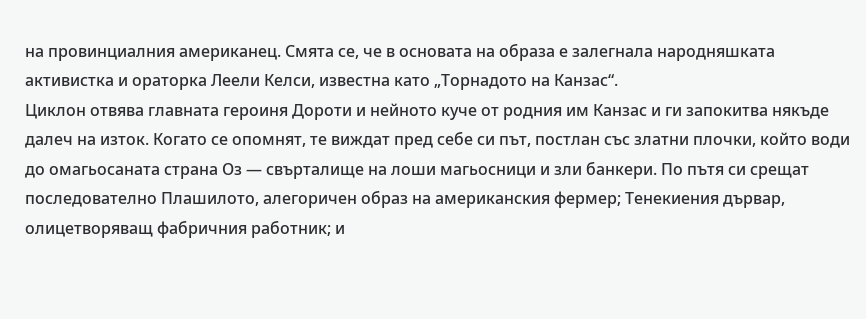на провинциалния американец. Смята се, че в основата на образа е залегнала народняшката активистка и ораторка Леели Келси, известна като „Торнадото на Канзас“.
Циклон отвява главната героиня Дороти и нейното куче от родния им Канзас и ги запокитва някъде далеч на изток. Когато се опомнят, те виждат пред себе си път, постлан със златни плочки, който води до омагьосаната страна Оз — свърталище на лоши магьосници и зли банкери. По пътя си срещат последователно Плашилото, алегоричен образ на американския фермер; Тенекиения дървар, олицетворяващ фабричния работник; и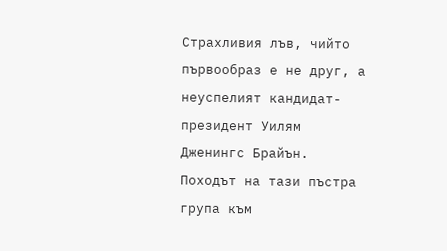Страхливия лъв, чийто първообраз е не друг, а неуспелият кандидат-президент Уилям Дженингс Брайън. Походът на тази пъстра група към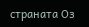страната Оз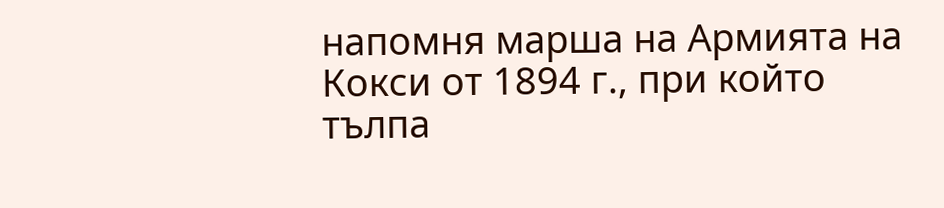напомня марша на Армията на Кокси от 1894 г., при който тълпа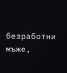безработни мъже,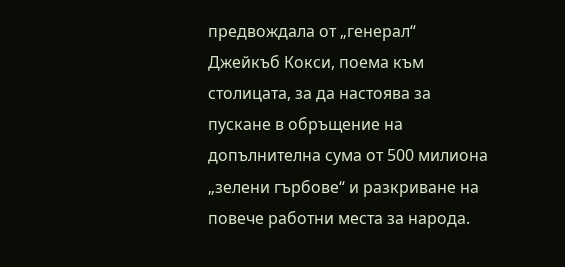предвождала от „генерал“ Джейкъб Кокси, поема към столицата, за да настоява за пускане в обръщение на допълнителна сума от 500 милиона „зелени гърбове“ и разкриване на повече работни места за народа.